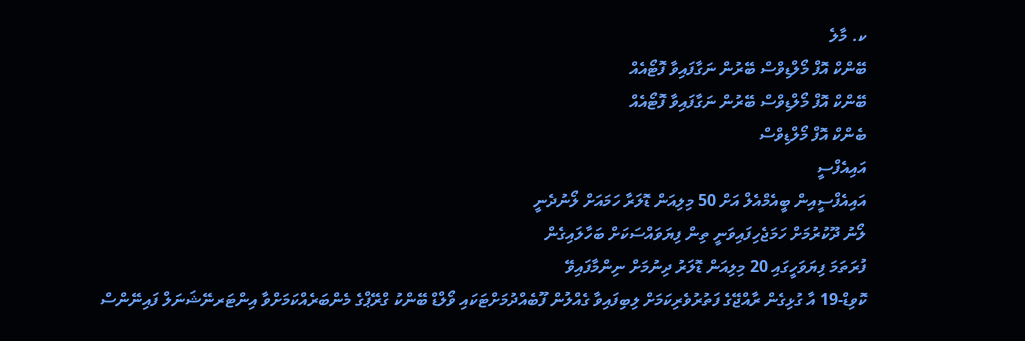ކ. މާލެ
ބޭންކް އޮފް މޯލްޑިވްސް ބޭރުން ނަގާފައިވާ ފޮޓޯއެއް
ބޭންކް އޮފް މޯލްޑިވްސް ބޭރުން ނަގާފައިވާ ފޮޓޯއެއް
ބެންކް އޮފް މޯލްޑިވްސް
އައިއެފްސީ
އައިއެފްސީއިން ބީއެމްއެލް އަށް 50 މިލިއަން ޑޮލަރާ ހަމައަށް ލޯނުދެނީ
ލޯނު ދޫކުރުމަށް ހަމަޖެހިފައިވަނީ ތިން ފިޔަވައްސަކަށް ބަހާލައިގެން
ފުރަތަމަ ފިޔަވަހީގައި 20 މިލިއަން ޑޮލަރު ދިނުމަށް ނިންމާފައިވޭ
ކޮވިޑް-19 އާ ގުޅިގެން ރާއްޖޭގެ ފަތުރުވެރިކަމަށް ލިބިފައިވާ ގެއްލުން ފޫބެއްދުމަށްޓަކައި ވޯލްޑް ބޭންކު ގްރޭޕްގެ މެންބަރެއްކަމަށްވާ އިންޓަރނޭޝަނަލް ފައިނޭންސް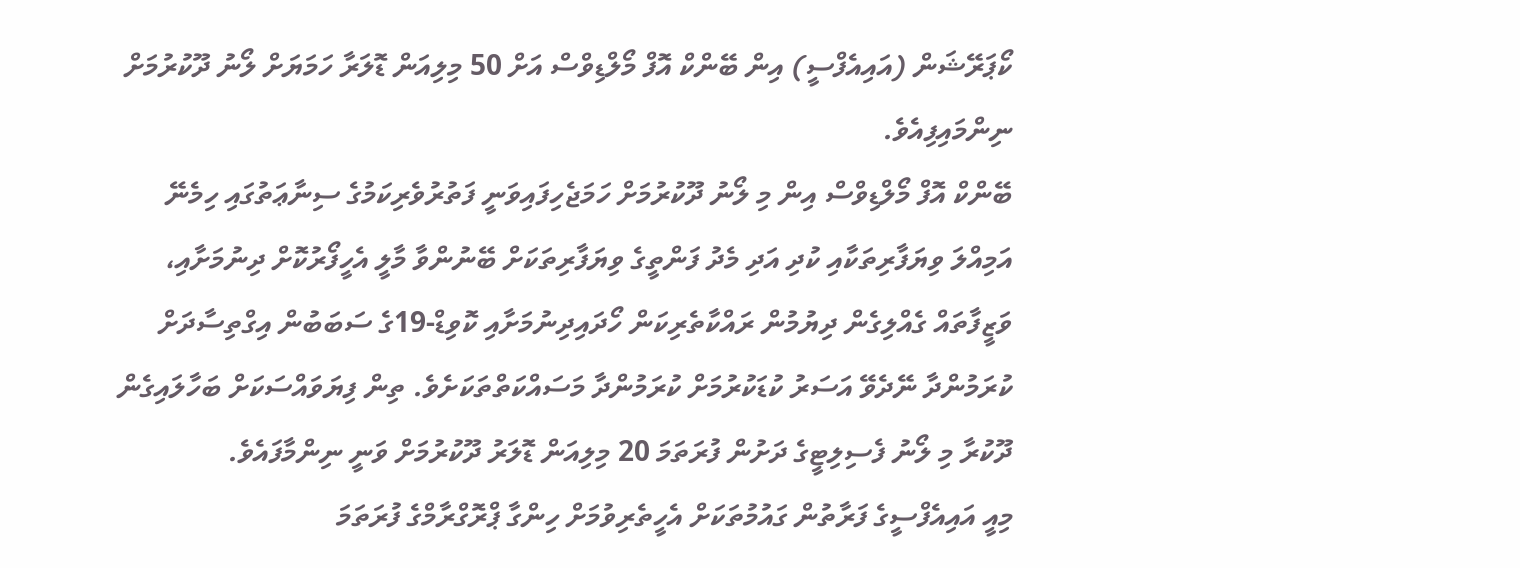ކޯޕަރޭޝަން (އައިއެފްސީ) އިން ބޭންކް އޮފް މޯލްޑިވްސް އަށް 50 މިލިއަން ޑޮލަރާ ހަމަޔަށް ލޯނު ދޫކުރުމަށް ނިންމައިފިއެވެ.
ބޭންކް އޮފް މޯލްޑިވްސް އިން މި ލޯނު ދޫކުރުމަށް ހަމަޖެހިފައިވަނީ ފަތުރުވެރިކަމުގެ ސިނާޢަތުގައި ހިމެނޭ އަމިއްލަ ވިޔަފާރިތަކާއި ކުދި އަދި މެދު ފަންތީގެ ވިޔަފާރިތަކަށް ބޭނުންވާ މާލީ އެހީފޯރުކޮށް ދިނުމަށާއި، ވަޒީފާތައް ގެއްލިގެން ދިޔުމުން ރައްކާތެރިކަން ހޯދައިދިނުމަށާއި ކޮވިޑް-19ގެ ސަބަބުން އިގްތިސާދަށް ކުރަމުންދާ ނޭދެވޭ އަސަރު ކުޑަކުރުމަށް ކުރަމުންދާ މަސައްކަތްތަކަށެވެ. ތިން ފިޔަވައްސަކަށް ބަހާލައިގެން ދޫކުރާ މި ލޯނު ފެސިލިޓީގެ ދަށުން ފުރަތަމަ 20 މިލިއަން ޑޮލަރު ދޫކުރުމަށް ވަނީ ނިންމާފައެވެ.
މިއީ އައިއެފްސީގެ ފަރާތުން ގައުމުތަކަށް އެހީތެރިވުމަށް ހިންގާ ޕްރޮގްރާމްގެ ފުރަތަމަ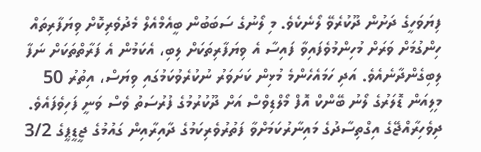ފިޔަވަހީގެ ދަށުން ދޫކުރެވޭ ލޯނެކެވެ. މި ލޯނުގެ ސަބަބުން ބީއެމްއެލް މެދުވެރިކޮށް ވިޔަފާރިތައް ހިންގުމަށް ވަރަށް މުހިންމުވެފައިވާ ފައިސާ އެ ވިޔަފާރިތަކަށް ލިބި، އެކަމުން އެ ފަރާތްތަކަށް ނަފާ ލިބިގެންދާނެއެވެ. އަދި ހަމައެހެންމެ މުޅިން ކަށަވަރު ނުކުރެވުކަމުގައި ވިޔަސް، އިތުރު 50 މިލިއަން ޑޮލަރުގެ ލޯނު ބޭންކް އޮފް މޯލްޑިވްސް އަށް ދޫކުރުމުގެ ފުރުސަތު ވެސް ވަނީ ފަހިވެފައެވެ.
ދިވެހިރާއްޖޭގެ އިގްތިސާދުގެ މައިނާރުކަމަށްވާ ފަތުރުވެރިކަމުގެ ދާއިރާއިން ގައުމުގެ ޖީޑީޕީގެ 3/2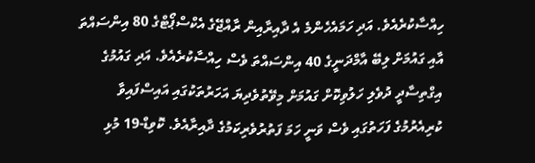ހިއްސާކުރެއެވެ. އަދި ހަމައެހެންމެ އެ ދާއިރާއިން ރާއްޖޭގެ އެކްސްޕޯޓްގެ 80 އިންސައްތަ އާއި ގައުމަށް ލިބޭ އާމްދަނީގެ 40 އިންސައްތަ ވެސް ހިއްސާކުރެއެވެ. އަދި ގައުމުގެ އިގްތިސާދީ ދުވެލި ހަލުވިކޮށް ގައުމަށް މިވޭތުވެދިޔަ އަހަރުތަކުގައި އައިސްފައިވާ ކުރިއެރުމުގެ ފަހަތުގައި ވެސް ވަނީ ހަމަ ފަތުރުވެރިކަމުގެ ދާއިރާއެވެ. ކޮވިޑް-19 މުޅި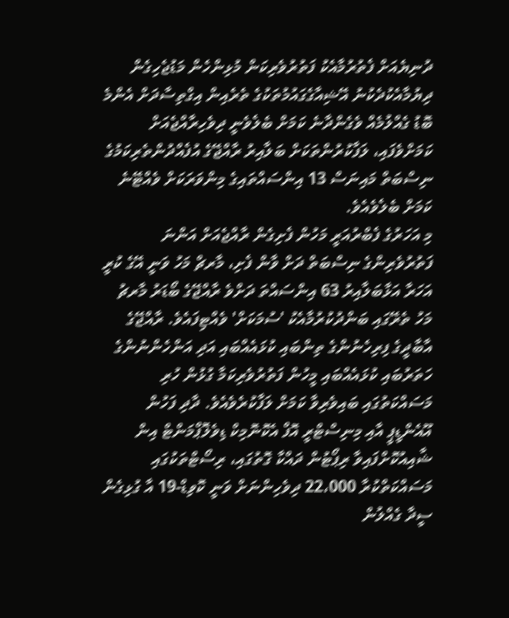ދުނިޔެއަށް ފެތުރުމާއެކު ފަތުރުވެރިކަން މުޅިންހެން މަޑުޖެހިގެން ދިޔުމާއެކުދެކުނު އޭޝިއާގެގައުމުތަކުގެ ތެރެއިން އިގްތިސާދަށް އެންމެ ބޮޑު ގެއްލުމެއް ވެގެންދާނެ ކަމަށް ބެލެވެނީ ދިވެހިރާއްޖެއަށް ކަމަށްވެފައި، ލަފާކުރުންތަކަށް ބަލާއިރު ރާއްޖޭގެ އުފެއްދުންތެރިކަމުގެ ނިސްބަތް މައިނަސް 13 އިންސައްތައިގެ މިންވަރަކަށް ވެއްޓޭނެ ކަމަށް ބެލެވެއެވެ.
މި އަހަރުގެ ފެބްރުއަރީ މަހުން ފެށިގެން ރާއްޖެއަށް އަންނަ ފަތުރުވެރިންގެ ނިސްބަތް ދަށް ވާން ފެށި، މާރޗް މަހު ވަނީ އޭގެ ކުރީ އަހަރާ އަޅާބަލާއިރު 63 އިންސައްތަ ދަށްވެ ރާއްޖޭގެ ބޯޑަރު މާރޗު މަހު ތެރޭގައި ބަންދުކުރުމާއެކު 'ސުމަކަށް' ވެއްޓިފައެވެ. ރާއްޖޭގެ އާބާދީގެ ފިރިހެނުންގެ ތިންބައި ކުޅައެއްބައި އަދި އަންހެންނުންގެ ހަތަރުބައި ކުޅައެއްބައި މީހުން ފަތުރުވެރިކަމާ ގުޅުން ހުރި މަސައްކަތުގައި ބައިވެރިވާ ކަމަށް ލަފާކުރެވެއެވެ. ދާދި ފަހުން އޫއެންޑީޕީ އާއި މިނިސްޓްރީ އޮފް އެކޮނޮމިކް ޑިވެލޮޕްމަންޓް އިން ޝާއިއުކޮށްފައިވާ ރިޕޯޓުން ދައްކާ ގޮތުގައި، ރިސޯޓްތަކުގައި މަސައްކަތްކުރާ 22،000 ދިވެހިންނަށް ވަނީ ކޮވިޑް-19 އާ ގުޅިގެން ސީދާ ގެއްލުން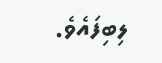ލިބިފައެވެ.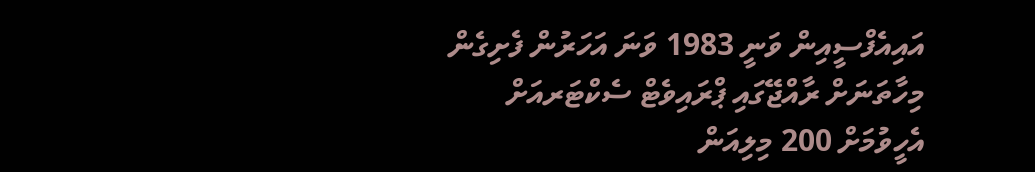އައިއެފްސީއިން ވަނީ 1983 ވަނަ އަހަރުން ފެށިގެން މިހާތަނަށް ރާއްޖޭގައި ޕްރައިވެޓް ސެކްޓަރއަށް އެހީވުމަށް 200 މިލިއަން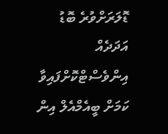ޑޮލަރަށްވުރެ ބޮޑު އަދަދެއް އިންވެސްޓްކޮށްފައިވާ ކަމަށް ބީއެމްއެލް އިން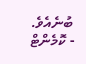ބުނެއެވެ.
- ކޮމެންޓް